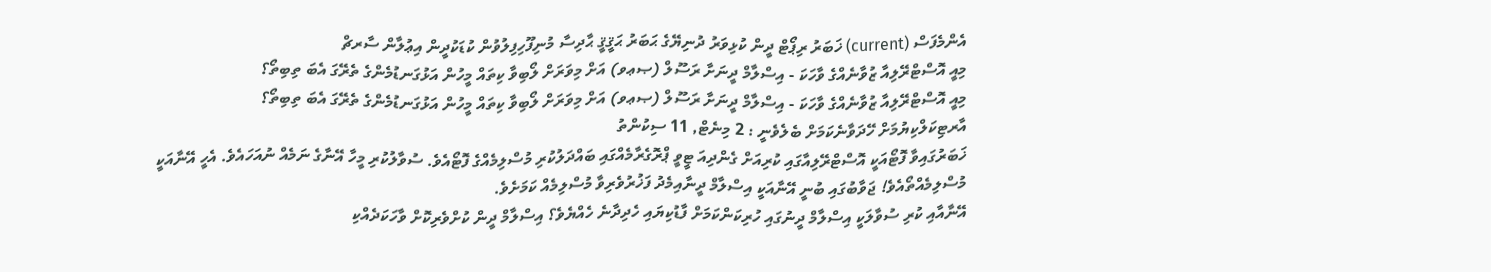އެންމެފަސް (current) ޚަބަރު ރިޕޯޓް ދީން ކުޅިވަރު ދުނިޔޭގެ ޙަބަރު ޙަޤީޤީ ޙާދިސާ މުނިފޫހިފިލުވުން ކުޑަކުދީން އިޢުލާން ސާރޗް
މިއީ އޮސްޓްރޭލިއާ ޒުވާނެއްގެ ވާހަކަ - އިސްލާމް ދީނަށާ ރަސޫލް (ޞޢވ) އަށް މިވަރަށް ލޯބިވާ ކިތައް މީހުން އަޅުގަނޑުމެންގެ ތެރޭގަ އެބަ ތިބިތޯ؟
މިއީ އޮސްޓްރޭލިއާ ޒުވާނެއްގެ ވާހަކަ - އިސްލާމް ދީނަށާ ރަސޫލް (ޞޢވ) އަށް މިވަރަށް ލޯބިވާ ކިތައް މީހުން އަޅުގަނޑުމެންގެ ތެރޭގަ އެބަ ތިބިތޯ؟
އާރޓިކަލްކިޔުމަށް ހޭދަވާނެކަމަށް ބެލެވެނީ : 2 މިނެޓް, 11 ސިކުންތު
ޚަބަރުގައިވާ ފޮޓޯއަކީ އޮސްޓްރޭލިއާގައި ކުރިއަށް ގެންދިއަ ޓީވީ ޕްރޮގެރާމެއްގައި ބައްދަލުކުރި މުސްލިމެއްގެ ފޮޓޯއެވެ. ސުވާލުކުރި މީހާ އޭނާގެ ނަމެއް ނުއަހައެވެ. އެހީ އޭނާއަކީ މުސްލިމެއްތޯއެވެ! ޖަވާބުގައި ބުނީ އޭނާއަކީ އިސްލާމް ދީނާއިމެދު ފަޚުރުވެރިވާ މުސްލިމެއް ކަމަށެވެ.
އޭނާއާއި ކުރި ސުވާލަކީ އިސްލާމް ދީނުގައި ހުރިކަންކަމަށް ފާޑުކިޔައި ހެދިދާނެ ހެއްޔެވެ؟ އިސްލާމް ދީން ކުށްވެރިކޮށް ވާހަކަދެއްކި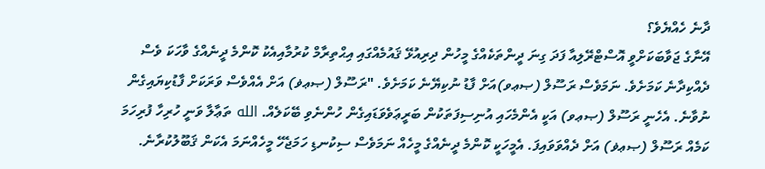ދާނެ ހެއްޔެވެ؟
އޭނާގެ ޖަވާބަކަށްވީ އޮސްޓްރޭލިއާ ފަދަ ގިނަ ދީންތަކެއްގެ މީހުން ދިރިއުޅޭ ޤައުމެއްގައި އިޙްތިރާމް ކުރުމާއިއެކު ކޮންމެ ދީނެއްގެ ވާހަކަ ވެސް ދެއްކިދާނެ ކަމަށެވެ. ނަމަވެސް ރަސޫލް (ޞޢވ)އަށް ފާޑު ނުކިޔޭނެ ކަމަށެވެ. "ރަސޫލް (ޞޢޥ) އަށް އެއްވެސް ވަރަކަށް ފާޑުކިޔައިގެން ނުވާނެ. އެހެނީ ރަސޫލް (ޞޢވ) އަކީ އެންމެހައި އުނިސިފަތަކުން ބަރީޢަވެވަޑައިގެން ހުންނެވި ބޭކަލެއް. الله ތަޢާލާ ވަނީ ހުރިހާ ފުރިހަމަ ކަމެއް ރަސޫލް (ޞޢޥ) އަށް ދެއްވަވައިފަ. އެމީހަކީ ކޮންމެ ދީނެއްގެ މީހެއް ނަމަވެސް ސިކުނޑި ހަމަޖެހޭ މީހެއްނަމަ އެކަން ޤަބޫލުކުރާނެ.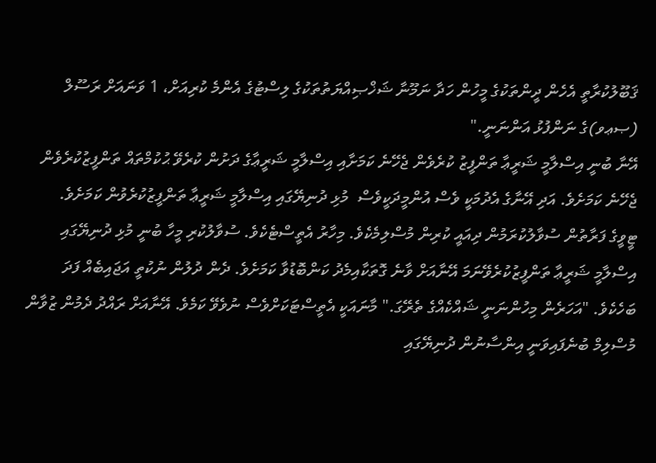ޤަބޫލުކުރާތީ އެހެން ދީންތަކުގެ މީހުން ހަދާ ނަމޫނާ ޝަޚްޞިއްޔަތުތަކުގެ ލިސްޓުގެ އެންމެ ކުރިއަށް، 1 ވަނައަށް ރަސޫލް (ޞޢވ)ގެ ނަންފުޅު އަންނަނީ."
އޭނާ ބުނީ އިސްލާމީ ޝަރީޢާ ތަންފީޒު ކުރެވެން ޖެހޭނެ ކަމަށާއި އިސްލާމީ ޝަރީޢާގެ ދަށުން ކުރެވޭ ޙުކުމްތައް ތަންފީޒުކުރެވެން ޖެހޭނެ ކަމަށެވެ. އަދި އޭނާގެ އެދުމަކީ ވެސް އުންމީދަކީވެސް  މުޅި ދުނިޔޭގައި އިސްލާމީ ޝަރީޢާ ތަންފީޒުކުރެވުން ކަމަށެވެ.
ޓީވީގެ ފަރާތުން ސުވާލުކުރަމުން ދިއައީ ކުރިން މުސްލިމެކެވެ. މިހާރު އެތީސްޓެކެވެ. ސުވާލުކުރި މީހާ ބުނީ މުޅި ދުނިޔޭގައި އިސްލާމީ ޝަރީޢާ ތަންފީޒުކުރެވޭނަމަ އޭނާއަށް ވާނެ ގޮތަކާއިމެދު ކަންބޮޑުވާ ކަމަށެވެ. ދެން ދުލުން ނުކުތީ އަޖައިބެއް ފަދަ ބަހެކެވެ. "އަހަރެން މިހުންނަނީ ޝައްކެއްގެ ތެރޭގަ." މާނައަކީ އެތީސްޓަކަށްވެސް ނުވެވޭ ކަމެވެ. އޭނާއަށް ރައްދު ދެމުން ޒުވާން މުސްލިމް ބުނެފައިވަނީ އިންސާނުން ދުނިޔޭގައި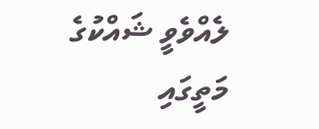ލެއްވެވީ ޝައްކުގެ މަތީގައި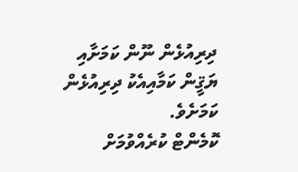ދިރިއުޅެން ނޫން ކަމަށާއި ޔަޤީން ކަމާއިއެކު ދިރިއުޅެން ކަމަށެވެ.
ކޮމެންޓް ކުރެއްވުމަށް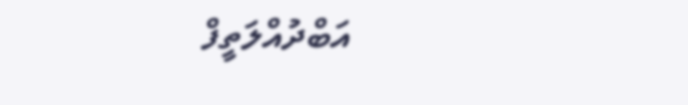އަބްދުއްލަތީފް